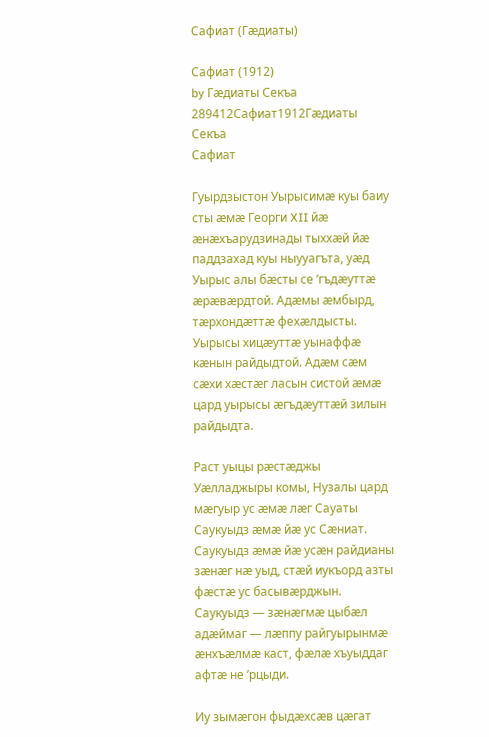Сафиат (Гæдиаты)

Сафиат (1912)
by Гæдиаты Секъа
289412Сафиат1912Гæдиаты Секъа
Сафиат

Гуырдзыстон Уырысимæ куы баиу сты æмæ Георги XII йæ æнæхъарудзинады тыххæй йæ паддзахад куы ныууагъта, уæд Уырыс алы бæсты се ’гъдæуттæ æрæвæрдтой. Адæмы æмбырд, тæрхондæттæ фехæлдысты. Уырысы хицæуттæ уынаффæ кæнын райдыдтой. Адæм сæм сæхи хæстæг ласын систой æмæ цард уырысы æгъдæуттæй зилын райдыдта.

Раст уыцы рæстæджы Уæлладжыры комы, Нузалы цард мæгуыр ус æмæ лæг Сауаты Саукуыдз æмæ йæ ус Сæниат. Саукуыдз æмæ йæ усæн райдианы зæнæг нæ уыд, стæй иукъорд азты фæстæ ус басывæрджын. Саукуыдз — зæнæгмæ цыбæл адæймаг — лæппу райгуырынмæ æнхъæлмæ каст, фæлæ хъуыддаг афтæ не ’рцыди.

Иу зымæгон фыдæхсæв цæгат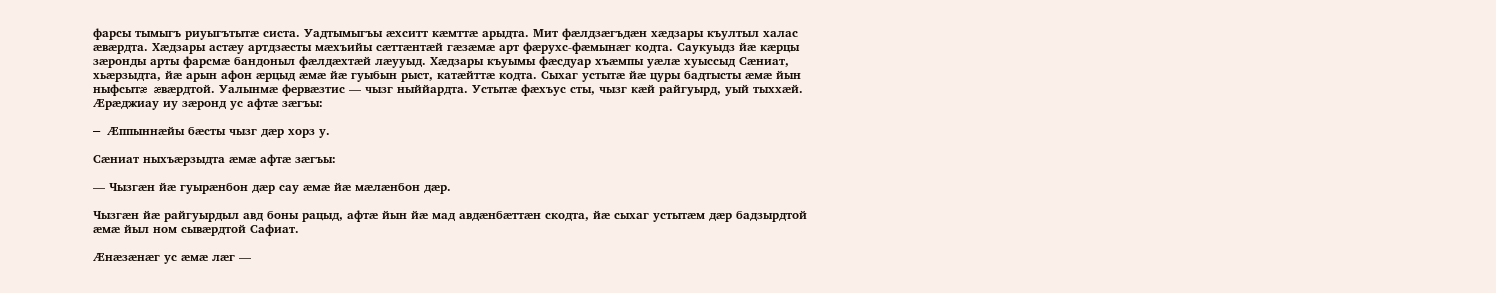фарсы тымыгъ риуыгътытæ систа. Уадтымыгъы æхситт кæмттæ арыдта. Мит фæлдзæгъдæн хæдзары къултыл халас æвæрдта. Хæдзары астæу артдзæсты мæхъийы сæттæнтæй гæзæмæ арт фæрухс-фæмынæг кодта. Саукуыдз йæ кæрцы зæронды арты фарсмæ бандоныл фæлдæхтæй лæууыд. Хæдзары къуымы фæсдуар хъæмпы уæлæ хуыссыд Сæниат, хьæрзыдта, йæ арын афон æрцыд æмæ йæ гуыбын рыст, катæйттæ кодта. Сыхаг устытæ йæ цуры бадтысты æмæ йын ныфсытæ æвæрдтой. Уалынмæ фервæзтис — чызг ныййардта. Устытæ фæхъус сты, чызг кæй райгуырд, уый тыххæй. Æрæджиау иу зæронд ус афтæ зæгъы:

— Æппыннæйы бæсты чызг дæр хорз у.

Сæниат ныхъæрзыдта æмæ афтæ зæгъы:

— Чызгæн йæ гуырæнбон дæр сау æмæ йæ мæлæнбон дæр.

Чызгæн йæ райгуырдыл авд боны рацыд, афтæ йын йæ мад авдæнбæттæн скодта, йæ сыхаг устытæм дæр бадзырдтой æмæ йыл ном сывæрдтой Сафиат.

Æнæзæнæг ус æмæ лæг —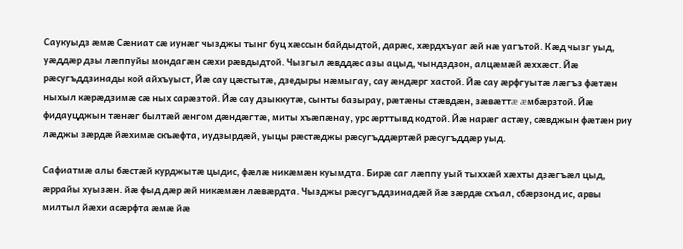Саукуыдз æмæ Сæниат сæ иунæг чызджы тынг буц хæссын байдыдтой, дарæс, хæрдхъуаг æй нæ уагътой. Кæд чызг уыд, уæддæр дзы лæппуйы мондагæн сæхи рæвдыдтой. Чызгыл æвддæс азы ацыд, чындздзон, алцæмæй æххæст. Йæ рæсугъддзинады кой айхъуыст, Йæ сау цæстытæ, дзедыры нæмыгау, сау æндæрг хастой. Йæ сау æрфгуытæ лæгъз фæтæн ныхыл кæрæдзимæ сæ ных сарæзтой. Йæ сау дзыккутæ, сынты базырау, рæтæны стæвдæн, зæвæттæ æмбæрзтой. Йæ фидауцджын тæнæг былтæй æнгом дæндæгтæ, миты хъæпæнау, урс æрттывд кодтой. Йæ нарæг астæу, сæвджын фæтæн риу лæджы зæрдæ йæхимæ скъæфта, иудзырдæй, уыцы рæстæджы рæсугъддæртæй рæсугъддæр уыд.

Сафиатмæ алы бæстæй курджытæ цыдис, фæлæ никæмæн куымдта. Бирæ саг лæппу уый тыххæй хæхты дзæгъæл цыд, æррайы хуызæн. йæ фыд дæр æй никæмæн лæвæрдта. Чызджы рæсугъддзинадæй йæ зæрдæ схъал, сбæрзонд ис, арвы милтыл йæхи асæрфта æмæ йæ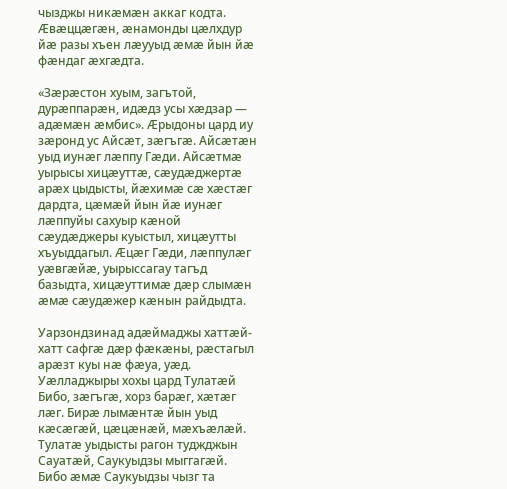чызджы никæмæн аккаг кодта. Æвæццæгæн, æнамонды цæлхдур йæ разы хъен лæууыд æмæ йын йæ фæндаг æхгæдта.

«Зæрæстон хуым, загътой, дурæппарæн, идæдз усы хæдзар — адæмæн æмбис». Æрыдоны цард иу зæронд ус Айсæт, зæгъгæ. Айсæтæн уыд иунæг лæппу Гæди. Айсæтмæ уырысы хицæуттæ, сæудæджертæ арæх цыдысты, йæхимæ сæ хæстæг дардта, цæмæй йын йæ иунæг лæппуйы сахуыр кæной сæудæджеры куыстыл, хицæутты хъуыддагыл. Æцæг Гæди, лæппулæг уæвгæйæ, уырыссагау тагъд базыдта, хицæуттимæ дæр слымæн æмæ сæудæжер кæнын райдыдта.

Уарзондзинад адæймаджы хаттæй-хатт сафгæ дæр фæкæны, рæстагыл арæзт куы нæ фæуа, уæд. Уæлладжыры хохы цард Тулатæй Бибо, зæгъгæ, хорз барæг, хæтæг лæг. Бирæ лымæнтæ йын уыд кæсæгæй, цæцæнæй, мæхъæлæй. Тулатæ уыдысты рагон туджджын Сауатæй, Саукуыдзы мыггагæй. Бибо æмæ Саукуыдзы чызг та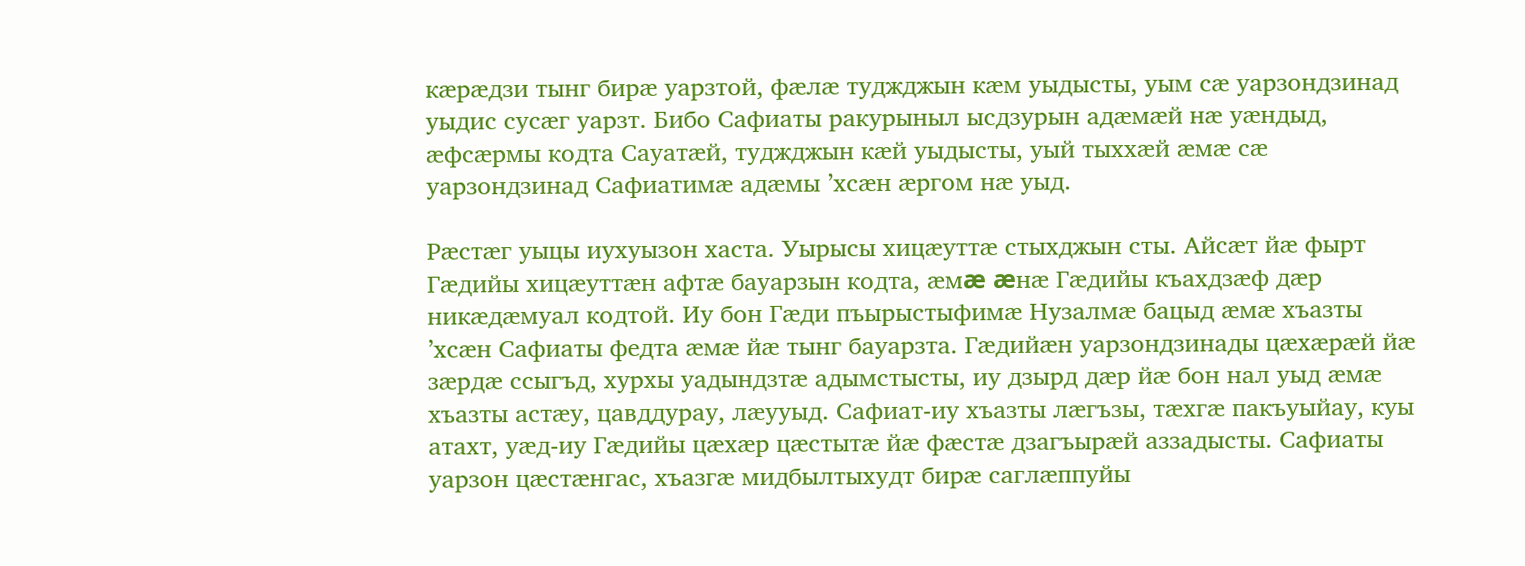кæрæдзи тынг бирæ уарзтой, фæлæ туджджын кæм уыдысты, уым сæ уарзондзинад уыдис сусæг уарзт. Бибо Сафиаты ракурыныл ысдзурын адæмæй нæ уæндыд, æфсæрмы кодта Сауатæй, туджджын кæй уыдысты, уый тыххæй æмæ сæ уарзондзинад Сафиатимæ адæмы ’хсæн æргом нæ уыд.

Рæстæг уыцы иухуызон хаста. Уырысы хицæуттæ стыхджын сты. Айсæт йæ фырт Гæдийы хицæуттæн афтæ бауарзын кодта, æмæ æнæ Гæдийы къахдзæф дæр никæдæмуал кодтой. Иу бон Гæди пъырыстыфимæ Нузалмæ бацыд æмæ хъазты ’хсæн Сафиаты федта æмæ йæ тынг бауарзта. Гæдийæн уарзондзинады цæхæрæй йæ зæрдæ ссыгъд, хурхы уадындзтæ адымстысты, иу дзырд дæр йæ бон нал уыд æмæ хъазты астæу, цавддурау, лæууыд. Сафиат-иу хъазты лæгъзы, тæхгæ пакъуыйау, куы атахт, уæд-иу Гæдийы цæхæр цæстытæ йæ фæстæ дзагъырæй аззадысты. Сафиаты уарзон цæстæнгас, хъазгæ мидбылтыхудт бирæ саглæппуйы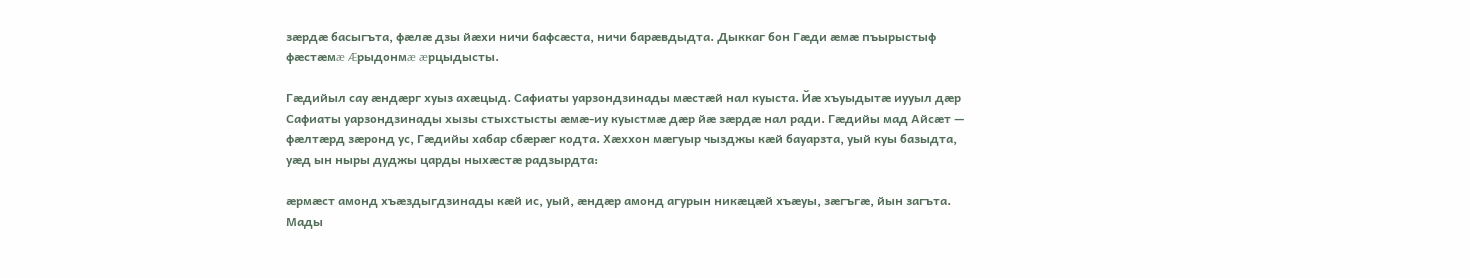зæрдæ басыгъта, фæлæ дзы йæхи ничи бафсæста, ничи барæвдыдта. Дыккаг бон Гæди æмæ пъырыстыф фæстæмæ Æрыдонмæ æрцыдысты.

Гæдийыл сау æндæрг хуыз ахæцыд. Сафиаты уарзондзинады мæстæй нал куыста. Йæ хъуыдытæ иууыл дæр Сафиаты уарзондзинады хызы стыхстысты æмæ-иу куыстмæ дæр йæ зæрдæ нал ради. Гæдийы мад Айсæт — фæлтæрд зæронд ус, Гæдийы хабар сбæрæг кодта. Хæххон мæгуыр чызджы кæй бауарзта, уый куы базыдта, уæд ын ныры дуджы царды ныхæстæ радзырдта:

æрмæст амонд хъæздыгдзинады кæй ис, уый, æндæр амонд агурын никæцæй хъæуы, зæгъгæ, йын загъта. Мады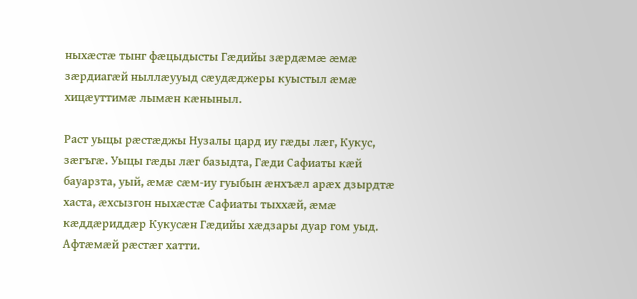ныхæстæ тынг фæцыдысты Гæдийы зæрдæмæ æмæ зæрдиагæй ныллæууыд сæудæджеры куыстыл æмæ хицæуттимæ лымæн кæныныл.

Раст уыцы рæстæджы Нузалы цард иу гæды лæг, Кукус, зæгъгæ. Уыцы гæды лæг базыдта, Гæди Сафиаты кæй бауарзта, уый, æмæ сæм-иу гуыбын æнхъæл арæх дзырдтæ хаста, æхсызгон ныхæстæ Сафиаты тыххæй, æмæ кæддæриддæр Кукусæн Гæдийы хæдзары дуар гом уыд. Афтæмæй рæстæг хатти.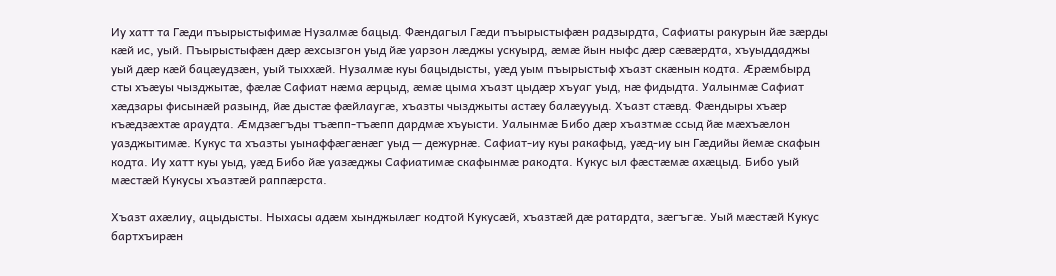Иу хатт та Гæди пъырыстыфимæ Нузалмæ бацыд. Фæндагыл Гæди пъырыстыфæн радзырдта, Сафиаты ракурын йæ зæрды кæй ис, уый. Пъырыстыфæн дæр æхсызгон уыд йæ уарзон лæджы ускуырд, æмæ йын ныфс дæр сæвæрдта, хъуыддаджы уый дæр кæй бацæудзæн, уый тыххæй. Нузалмæ куы бацыдысты, уæд уым пъырыстыф хъазт скæнын кодта. Æрæмбырд сты хъæуы чызджытæ, фæлæ Сафиат нæма æрцыд, æмæ цыма хъазт цыдæр хъуаг уыд, нæ фидыдта. Уалынмæ Сафиат хæдзары фисынæй разынд, йæ дыстæ фæйлаугæ, хъазты чызджыты астæу балæууыд. Хъазт стæвд. Фæндыры хъæр къæдзæхтæ араудта. Æмдзæгъды тъæпп-тъæпп дардмæ хъуысти. Уалынмæ Бибо дæр хъазтмæ ссыд йæ мæхъæлон уазджытимæ. Кукус та хъазты уынаффæгæнæг уыд — дежурнæ. Сафиат-иу куы ракафыд, уæд-иу ын Гæдийы йемæ скафын кодта. Иу хатт куы уыд, уæд Бибо йæ уазæджы Сафиатимæ скафынмæ ракодта. Кукус ыл фæстæмæ ахæцыд. Бибо уый мæстæй Кукусы хъазтæй раппæрста.

Хъазт ахæлиу, ацыдысты. Ныхасы адæм хынджылæг кодтой Кукусæй, хъазтæй дæ ратардта, зæгъгæ. Уый мæстæй Кукус бартхъирæн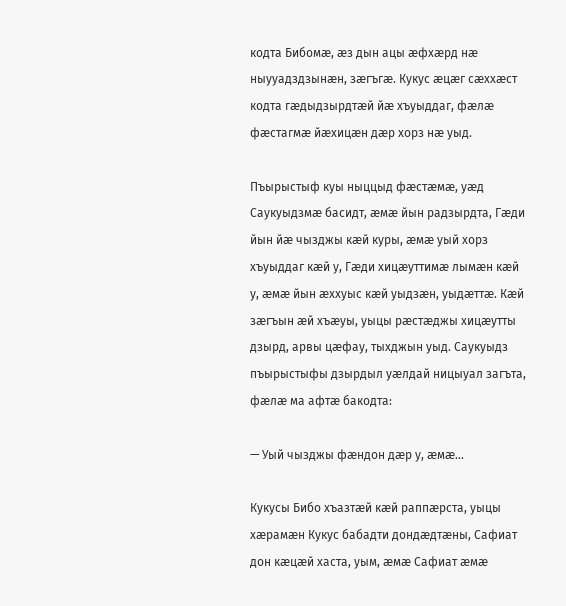кодта Бибомæ, æз дын ацы æфхæрд нæ ныууадздзынæн, зæгъгæ. Кукус æцæг сæххæст кодта гæдыдзырдтæй йæ хъуыддаг, фæлæ фæстагмæ йæхицæн дæр хорз нæ уыд.

Пъырыстыф куы ныццыд фæстæмæ, уæд Саукуыдзмæ басидт, æмæ йын радзырдта, Гæди йын йæ чызджы кæй куры, æмæ уый хорз хъуыддаг кæй у, Гæди хицæуттимæ лымæн кæй у, æмæ йын æххуыс кæй уыдзæн, уыдæттæ. Кæй зæгъын æй хъæуы, уыцы рæстæджы хицæутты дзырд, арвы цæфау, тыхджын уыд. Саукуыдз пъырыстыфы дзырдыл уæлдай ницыуал загъта, фæлæ ма афтæ бакодта:

— Уый чызджы фæндон дæр у, æмæ...

Кукусы Бибо хъазтæй кæй раппæрста, уыцы хæрамæн Кукус бабадти дондæдтæны, Сафиат дон кæцæй хаста, уым, æмæ Сафиат æмæ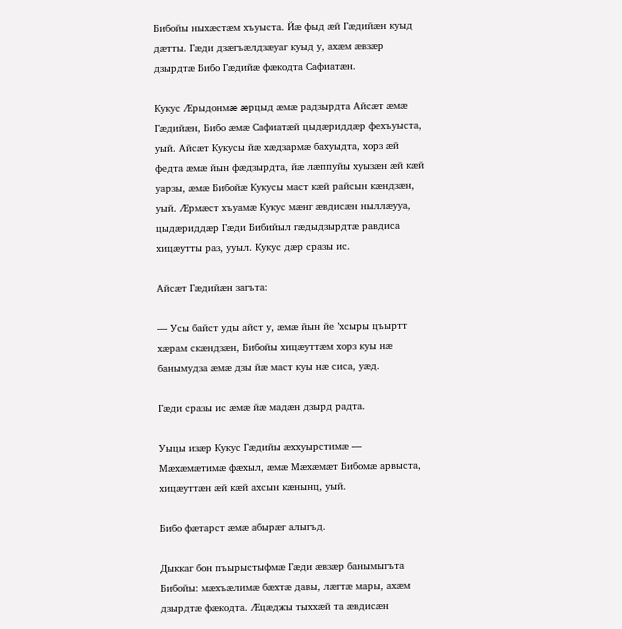Бибойы ныхæстæм хъуыста. Йæ фыд æй Гæдийæн куыд дæтты. Гæди дзæгъæлдзæуаг куыд у, ахæм æвзæр дзырдтæ Бибо Гæдийæ фæкодта Сафиатæн.

Кукус Æрыдонмæ æрцыд æмæ радзырдта Айсæт æмæ Гæдийæн, Бибо æмæ Сафиатæй цыдæриддæр фехъуыста, уый. Айсæт Кукусы йæ хæдзармæ бахуыдта, хорз æй федта æмæ йын фæдзырдта, йæ лæппуйы хуызæн æй кæй уарзы, æмæ Бибойæ Кукусы маст кæй райсын кæндзæн, уый. Æрмæст хъуамæ Кукус мæнг æвдисæн ныллæууа, цыдæриддæр Гæди Бибийыл гæдыдзырдтæ равдиса хицæутты раз, ууыл. Кукус дæр сразы ис.

Айсæт Гæдийæн загъта:

— Усы байст уды айст у, æмæ йын йе ’хсыры цъыртт хæрам скæндзæн, Бибойы хицæуттæм хорз куы нæ банымудза æмæ дзы йæ маст куы нæ сиса, уæд.

Гæди сразы ис æмæ йæ мадæн дзырд радта.

Уыцы изæр Кукус Гæдийы æххуырстимæ — Мæхæмæтимæ фæхыл, æмæ Мæхæмæт Бибомæ арвыста, хицæуттæн æй кæй ахсын кæнынц, уый.

Бибо фæтарст æмæ абырæг алыгъд.

Дыккаг бон пъырыстыфмæ Гæди æвзæр банымыгъта Бибойы: мæхъæлимæ бæхтæ давы, лæгтæ мары, ахæм дзырдтæ фæкодта. Æцæджы тыххæй та æвдисæн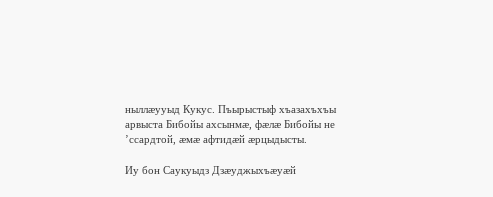ныллæууыд Кукус. Пъырыстыф хъазахъхъы арвыста Бибойы ахсынмæ, фæлæ Бибойы не ’ссардтой, æмæ афтидæй æрцыдысты.

Иу бон Саукуыдз Дзæуджыхъæуæй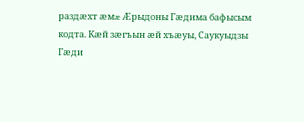раздæхт æмæ Æрыдоны Гæдима бафысым кодта. Кæй зæгъын æй хъæуы, Саукуыдзы Гæди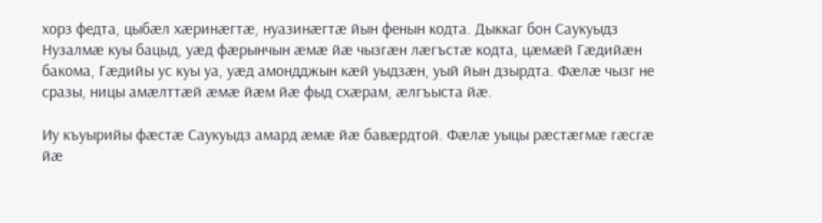хорз федта, цыбæл хæринæгтæ, нуазинæгтæ йын фенын кодта. Дыккаг бон Саукуыдз Нузалмæ куы бацыд, уæд фæрынчын æмæ йæ чызгæн лæгъстæ кодта, цæмæй Гæдийæн бакома, Гæдийы ус куы уа, уæд амондджын кæй уыдзæн, уый йын дзырдта. Фæлæ чызг не сразы, ницы амæлттæй æмæ йæм йæ фыд схæрам, æлгъыста йæ.

Иу къуырийы фæстæ Саукуыдз амард æмæ йæ бавæрдтой. Фæлæ уыцы рæстæгмæ гæсгæ йæ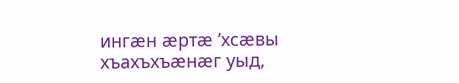ингæн æртæ ’хсæвы хъахъхъæнæг уыд,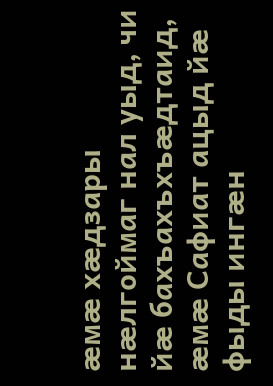æмæ хæдзары нæлгоймаг нал уыд, чи йæ бахъахъхъæдтаид, æмæ Сафиат ацыд йæ фыды ингæн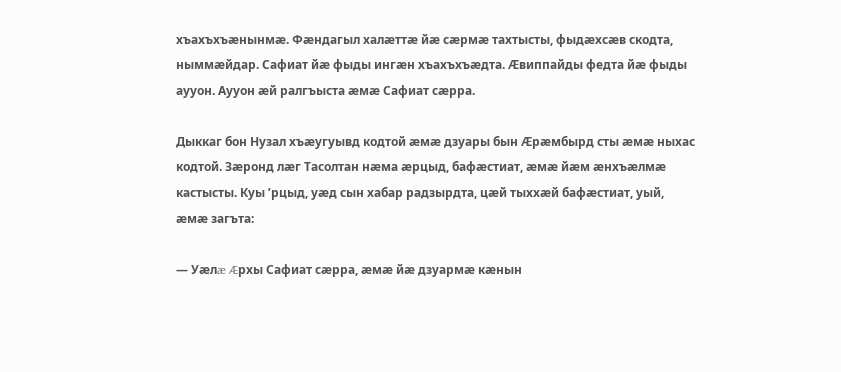хъахъхъæнынмæ. Фæндагыл халæттæ йæ сæрмæ тахтысты, фыдæхсæв скодта, ныммæйдар. Сафиат йæ фыды ингæн хъахъхъæдта. Æвиппайды федта йæ фыды аууон. Аууон æй ралгъыста æмæ Сафиат сæрра.

Дыккаг бон Нузал хъæугуывд кодтой æмæ дзуары бын Æрæмбырд сты æмæ ныхас кодтой. Зæронд лæг Тасолтан нæма æрцыд, бафæстиат, æмæ йæм æнхъæлмæ кастысты. Куы ’рцыд, уæд сын хабар радзырдта, цæй тыххæй бафæстиат, уый, æмæ загъта:

— Уæлæ Æрхы Сафиат сæрра, æмæ йæ дзуармæ кæнын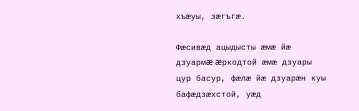хъæуы, зæгъгæ.

Фæсивæд ацыдысты æмæ йæ дзуармæ æркодтой æмæ дзуары цур басур, фæлæ йæ дзуарæн куы бафæдзæхстой, уæд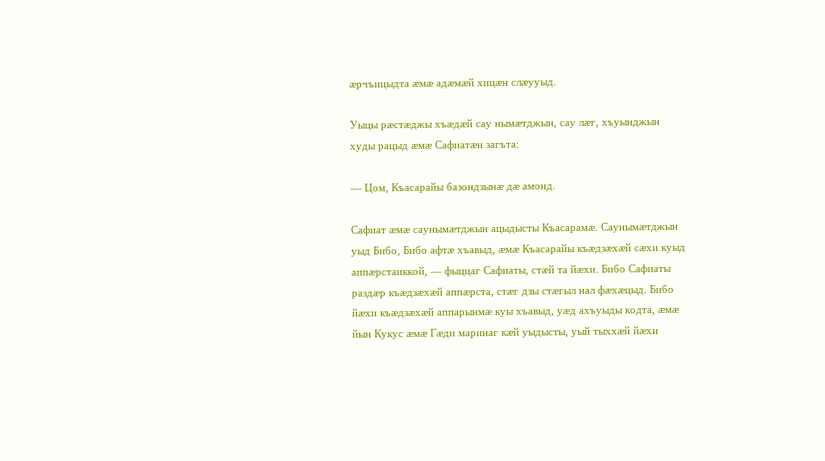æрчъицыдта æмæ адæмæй хицæн слæууыд.

Уыцы рæстæджы хъæдæй сау нымæтджын, сау лæг, хъуынджын худы рацыд æмæ Сафиатæн загъта:

— Цом, Къасарайы базондзынæ дæ амонд.

Сафиат æмæ саунымæтджын ацыдысты Къасарамæ. Саунымæтджын уыд Бибо, Бибо афтæ хъавыд, æмæ Къасарайы къæдзæхæй сæхи куыд аппæрстаиккой, — фыццаг Сафиаты, стæй та йæхи. Бибо Сафиаты раздæр къæдзæхæй аппæрста, стæг дзы стæгыл нал фæхæцыд. Бибо йæхи къæдзæхæй аппарынмæ куы хъавыд, уæд ахъуыды кодта, æмæ йын Кукус æмæ Гæди маринаг кæй уыдысты, уый тыххæй йæхи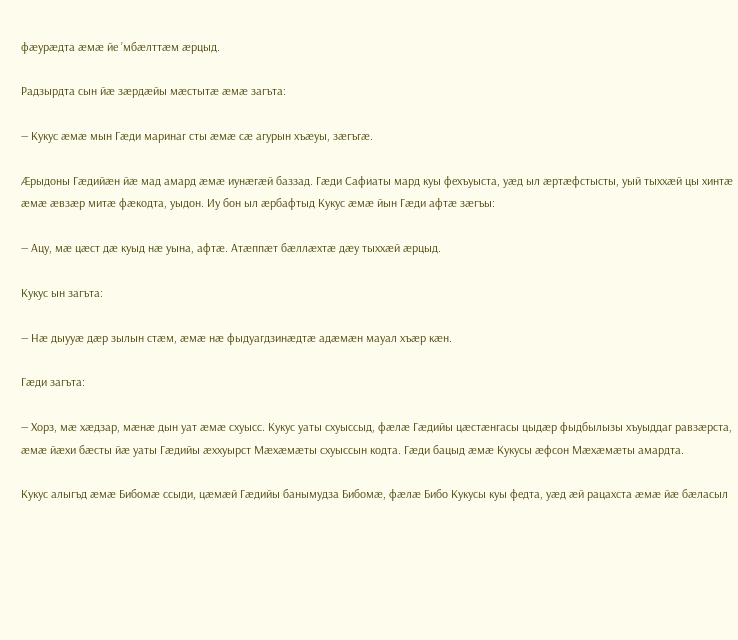фæурæдта æмæ йе ’мбæлттæм æрцыд.

Радзырдта сын йæ зæрдæйы мæстытæ æмæ загъта:

— Кукус æмæ мын Гæди маринаг сты æмæ сæ агурын хъæуы, зæгъгæ.

Æрыдоны Гæдийæн йæ мад амард æмæ иунæгæй баззад. Гæди Сафиаты мард куы фехъуыста, уæд ыл æртæфстысты, уый тыххæй цы хинтæ æмæ æвзæр митæ фæкодта, уыдон. Иу бон ыл æрбафтыд Кукус æмæ йын Гæди афтæ зæгъы:

— Ацу, мæ цæст дæ куыд нæ уына, афтæ. Атæппæт бæллæхтæ дæу тыххæй æрцыд.

Кукус ын загъта:

— Нæ дыууæ дæр зылын стæм, æмæ нæ фыдуагдзинæдтæ адæмæн мауал хъæр кæн.

Гæди загъта:

— Хорз, мæ хæдзар, мæнæ дын уат æмæ схуысс. Кукус уаты схуыссыд, фæлæ Гæдийы цæстæнгасы цыдæр фыдбылызы хъуыддаг равзæрста, æмæ йæхи бæсты йæ уаты Гæдийы æххуырст Мæхæмæты схуыссын кодта. Гæди бацыд æмæ Кукусы æфсон Мæхæмæты амардта.

Кукус алыгъд æмæ Бибомæ ссыди, цæмæй Гæдийы банымудза Бибомæ, фæлæ Бибо Кукусы куы федта, уæд æй рацахста æмæ йæ бæласыл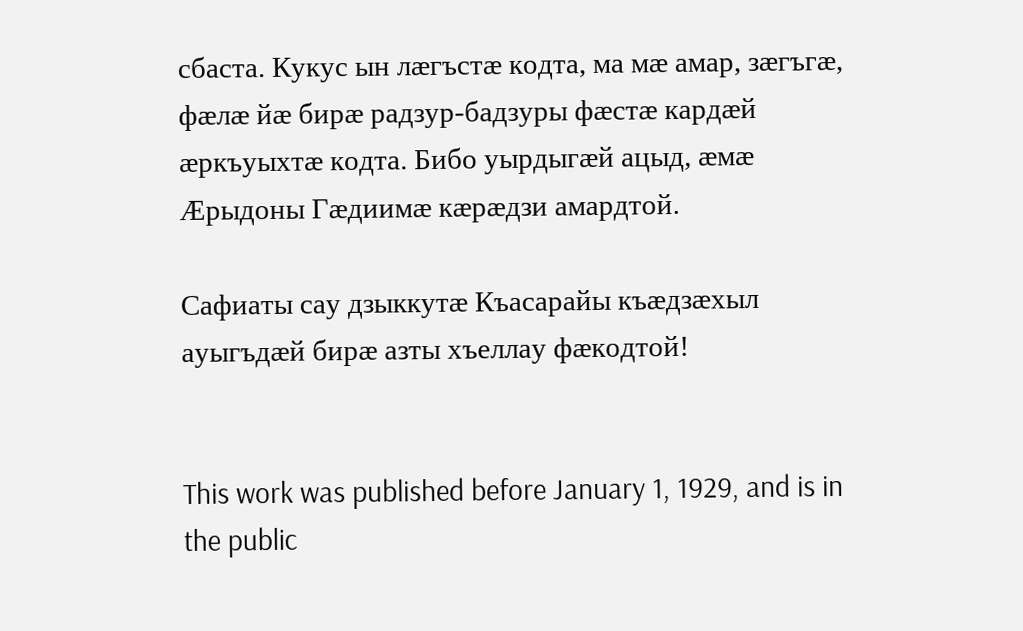сбаста. Кукус ын лæгъстæ кодта, ма мæ амар, зæгъгæ, фæлæ йæ бирæ радзур-бадзуры фæстæ кардæй æркъуыхтæ кодта. Бибо уырдыгæй ацыд, æмæ Æрыдоны Гæдиимæ кæрæдзи амардтой.

Сафиаты сау дзыккутæ Къасарайы къæдзæхыл ауыгъдæй бирæ азты хъеллау фæкодтой!


This work was published before January 1, 1929, and is in the public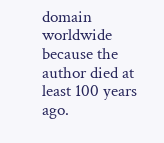domain worldwide because the author died at least 100 years ago.